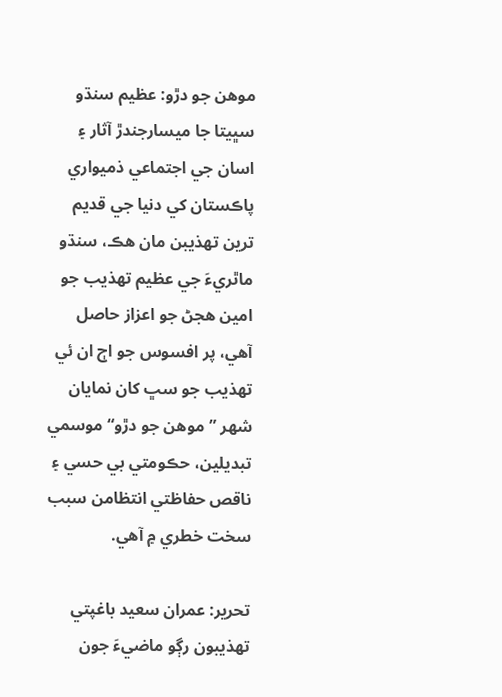موھن جو دڙو: عظيم سنڌو سڀيتا جا ميسارجندڙ آثار ۽ اسان جي اجتماعي ذميواري
پاڪستان کي دنيا جي قديم ترين تهذيبن مان هڪ، سنڌو ماٿريءَ جي عظيم تهذيب جو امين هجڻ جو اعزاز حاصل آهي، پر افسوس جو اڄ ان ئي تهذيب جو سڀ کان نمايان شهر ”موھن جو دڙو“ موسمي تبديلين، حڪومتي بي حسي ۽ ناقص حفاظتي انتظامن سبب سخت خطري ۾ آهي.

تحرير: عمران سعيد باغپتي
تهذيبون رڳو ماضيءَ جون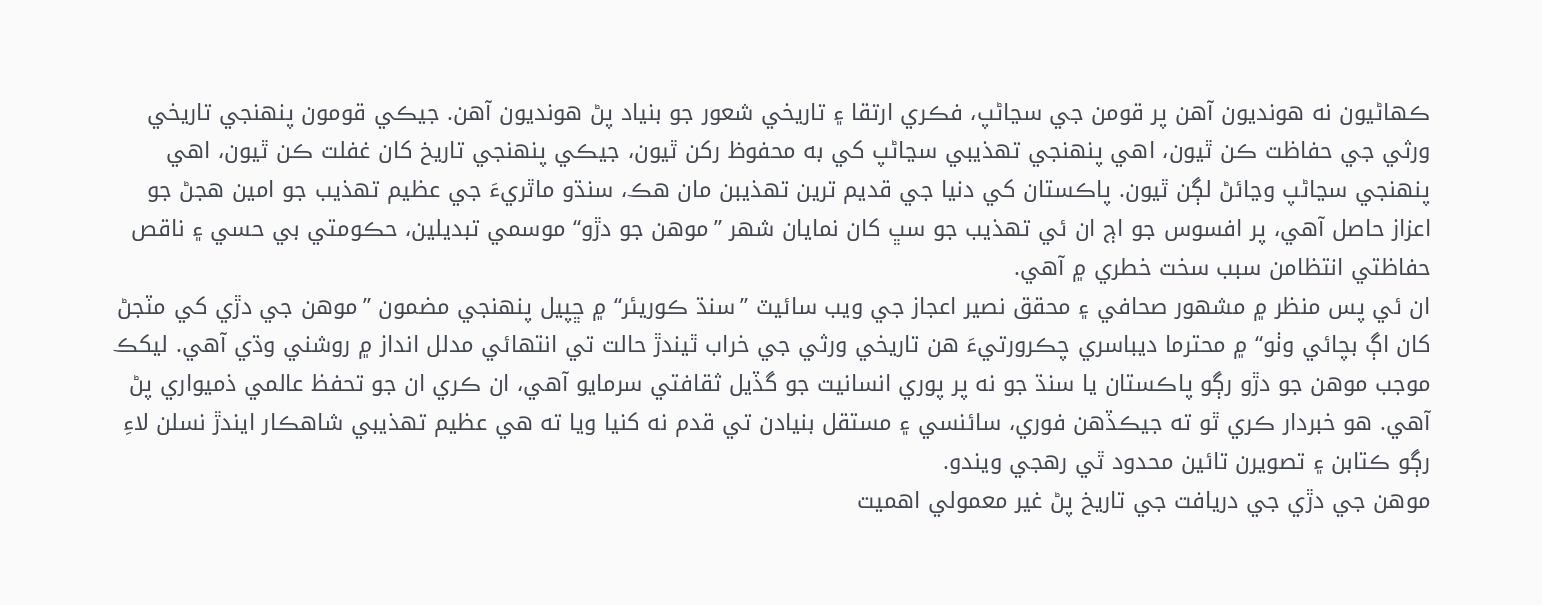ڪهاڻيون نه هونديون آهن پر قومن جي سڃاڻپ، فڪري ارتقا ۽ تاريخي شعور جو بنياد پڻ هونديون آهن. جيڪي قومون پنهنجي تاريخي ورثي جي حفاظت ڪن ٿيون، اهي پنهنجي تهذيبي سڃاڻپ کي به محفوظ رکن ٿيون، جيڪي پنهنجي تاريخ کان غفلت ڪن ٿيون، اهي پنهنجي سڃاڻپ وڃائڻ لڳن ٿيون. پاڪستان کي دنيا جي قديم ترين تهذيبن مان هڪ، سنڌو ماٿريءَ جي عظيم تهذيب جو امين هجڻ جو اعزاز حاصل آهي، پر افسوس جو اڄ ان ئي تهذيب جو سڀ کان نمايان شهر ”موھن جو دڙو“ موسمي تبديلين، حڪومتي بي حسي ۽ ناقص حفاظتي انتظامن سبب سخت خطري ۾ آهي.
ان ئي پس منظر ۾ مشهور صحافي ۽ محقق نصير اعجاز جي ويب سائيٽ ”سنڌ ڪوريئر“ ۾ ڇپيل پنهنجي مضمون ”موھن جي دڙي کي مٽجڻ کان اڳ بچائي وٺو“ ۾ محترما ديباسري چڪرورتيءَ هن تاريخي ورثي جي خراب ٿيندڙ حالت تي انتهائي مدلل انداز ۾ روشني وڌي آهي. ليکڪ موجب موھن جو دڙو رڳو پاڪستان يا سنڌ جو نه پر پوري انسانيت جو گڏيل ثقافتي سرمايو آهي، ان ڪري ان جو تحفظ عالمي ذميواري پڻ آهي. هو خبردار ڪري ٿو ته جيڪڏهن فوري، سائنسي ۽ مستقل بنيادن تي قدم نه کنيا ويا ته هي عظيم تهذيبي شاهڪار ايندڙ نسلن لاءِ رڳو ڪتابن ۽ تصويرن تائين محدود ٿي رهجي ويندو.
موھن جي دڙي جي دريافت جي تاريخ پڻ غير معمولي اهميت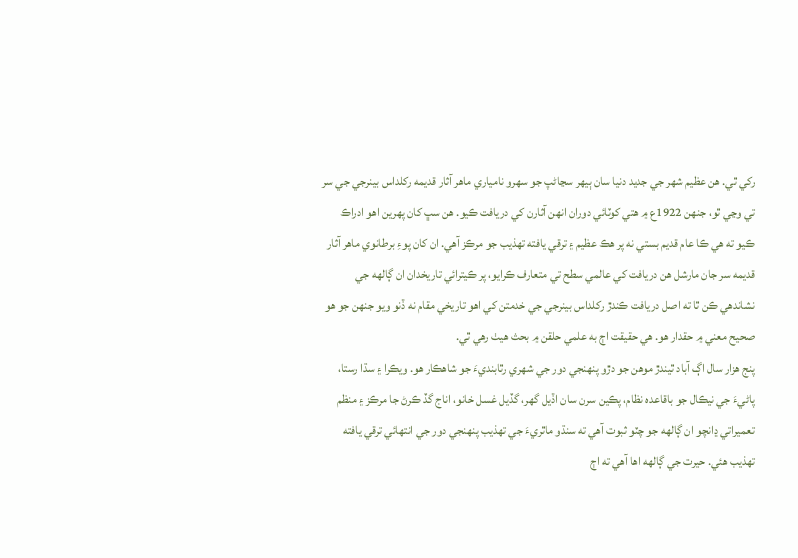رکي ٿي. هن عظيم شهر جي جديد دنيا سان ٻيهر سڃاڻپ جو سهرو نامياري ماهر آثار قديمه رکلداس بينرجي جي سر تي وڃي ٿو، جنهن 1922ع ۾ هتي کوٽائي دوران انهن آثارن کي دريافت ڪيو. هن سڀ کان پهرين اهو ادراڪ ڪيو ته هي ڪا عام قديم بستي نه پر هڪ عظيم ۽ ترقي يافته تهذيب جو مرڪز آهي. ان کان پوءِ برطانوي ماهر آثار قديمه سر جان مارشل هن دريافت کي عالمي سطح تي متعارف ڪرايو، پر ڪيترائي تاريخدان ان ڳالهه جي نشاندهي ڪن ٿا ته اصل دريافت ڪندڙ رکلداس بينرجي جي خدمتن کي اهو تاريخي مقام نه ڏنو ويو جنهن جو هو صحيح معني ۾ حقدار هو. هي حقيقت اڄ به علمي حلقن ۾ بحث هيٺ رهي ٿي.
پنج هزار سال اڳ آباد ٿيندڙ موھن جو دڙو پنهنجي دور جي شهري رٿابنديءَ جو شاهڪار هو. ويڪرا ۽ سڌا رستا، پاڻيءَ جي نيڪال جو باقاعده نظام، پڪين سرن سان اڏيل گھر، گڏيل غسل خانو، اناج گڏ ڪرڻ جا مرڪز ۽ منظم تعميراتي ڍانچو ان ڳالهه جو چٽو ثبوت آهي ته سنڌو ماٿريءَ جي تهذيب پنهنجي دور جي انتهائي ترقي يافته تهذيب هئي. حيرت جي ڳالهه اها آهي ته اڄ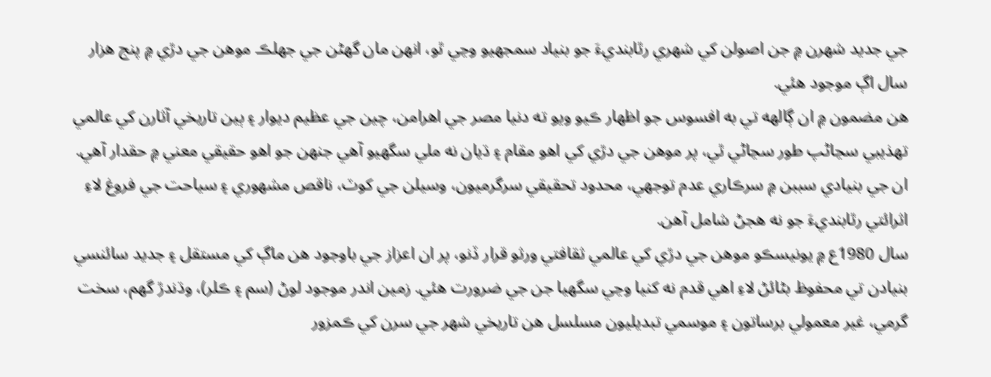جي جديد شهرن ۾ جن اصولن کي شهري رٿابنديءَ جو بنياد سمجهيو وڃي ٿو، انهن مان گهڻن جي جهلڪ موھن جي دڙي ۾ پنج هزار سال اڳ موجود هئي.
ھن مضمون ۾ ان ڳالهه تي به افسوس جو اظهار ڪيو ويو ته دنيا مصر جي اھرامن، چين جي عظيم ديوار ۽ ٻين تاريخي آثارن کي عالمي تهذيبي سڃاڻپ طور سڃاڻي ٿي، پر موھن جي دڙي کي اهو مقام ۽ ڌيان نه ملي سگهيو آهي جنهن جو اهو حقيقي معني ۾ حقدار آهي. ان جي بنيادي سببن ۾ سرڪاري عدم توجھي، محدود تحقيقي سرگرميون، وسيلن جي کوٽ، ناقص مشهوري ۽ سياحت جي فروغ لاءِ اثرائتي رٿابنديءَ جو نه هجڻ شامل آهن.
سال 1980ع ۾ يونيسڪو موھن جي دڙي کي عالمي ثقافتي ورثو قرار ڏنو، پر ان اعزاز جي باوجود هن ماڳ کي مستقل ۽ جديد سائنسي بنيادن تي محفوظ بڻائڻ لاءِ اهي قدم نه کنيا وڃي سگهيا جن جي ضرورت هئي. زمين اندر موجود لوڻ (سم ۽ ڪلر)، وڌندڙ گھم، سخت گرمي، غير معمولي برساتون ۽ موسمي تبديليون مسلسل هن تاريخي شهر جي سرن کي ڪمزور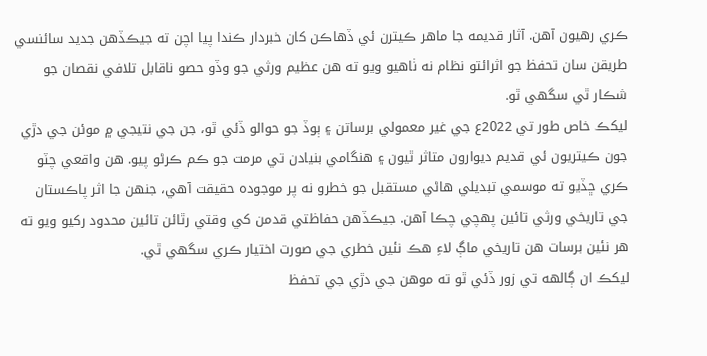ڪري رهيون آهن. آثار قديمه جا ماهر ڪيترن ئي ڏهاڪن کان خبردار ڪندا پيا اچن ته جيڪڏهن جديد سائنسي طريقن سان تحفظ جو اثرائتو نظام نه ٺاهيو ويو ته هن عظيم ورثي جو وڏو حصو ناقابل تلافي نقصان جو شڪار ٿي سگهي ٿو.
ليکڪ خاص طور تي 2022ع جي غير معمولي برساتن ۽ ٻوڏ جو حوالو ڏئي ٿو، جن جي نتيجي ۾ موئن جي دڙي جون ڪيتريون ئي قديم ديوارون متاثر ٿيون ۽ هنگامي بنيادن تي مرمت جو ڪم ڪرڻو پيو. هن واقعي چٽو ڪري ڇڏيو ته موسمي تبديلي هاڻي مستقبل جو خطرو نه پر موجوده حقيقت آهي، جنهن جا اثر پاڪستان جي تاريخي ورثي تائين پهچي چڪا آهن. جيڪڏهن حفاظتي قدمن کي وقتي رٿائن تائين محدود رکيو ويو ته هر نئين برسات هن تاريخي ماڳ لاءِ هڪ نئين خطري جي صورت اختيار ڪري سگهي ٿي.
ليکڪ ان ڳالهه تي زور ڏئي ٿو ته موھن جي دڙي جي تحفظ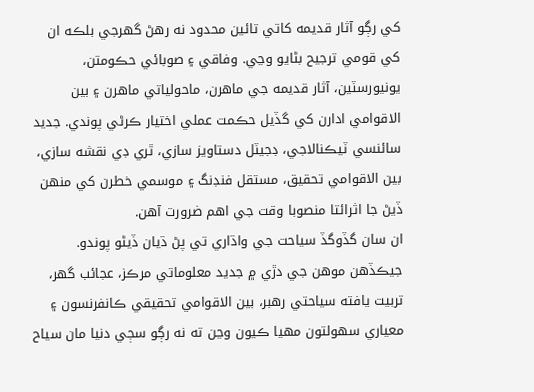کي رڳو آثار قديمه کاتي تائين محدود نه رهڻ گهرجي بلڪه ان کي قومي ترجيح بڻايو وڃي. وفاقي ۽ صوبائي حڪومتن، يونيورسٽين، آثار قديمه جي ماهرن، ماحولياتي ماهرن ۽ بين الاقوامي ادارن کي گڏيل حڪمت عملي اختيار ڪرڻي پوندي. جديد سائنسي ٽيڪنالاجي، ڊجيٽل دستاويز سازي، ٿري ڊي نقشه سازي، بين الاقوامي تحقيق، مستقل فنڊنگ ۽ موسمي خطرن کي منهن ڏيڻ جا اثرائتا منصوبا وقت جي اهم ضرورت آهن.
ان سان گڏوگڏ سياحت جي واڌاري تي پڻ ڌيان ڏيڻو پوندو. جيڪڏهن موھن جي دڙي ۾ جديد معلوماتي مرڪز، عجائب گهر، تربيت يافته سياحتي رهبر، بين الاقوامي تحقيقي ڪانفرنسون ۽ معياري سهولتون مهيا ڪيون وڃن ته نه رڳو سڄي دنيا مان سياح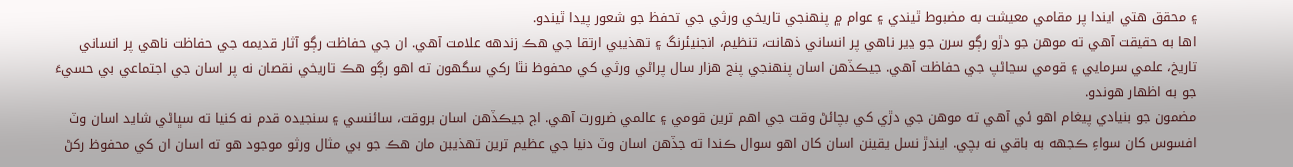۽ محقق هتي ايندا پر مقامي معيشت به مضبوط ٿيندي ۽ عوام ۾ پنهنجي تاريخي ورثي جي تحفظ جو شعور پيدا ٿيندو.
اها به حقيقت آهي ته موھن جو دڙو رڳو سرن جو ڍير ناهي پر انساني ذهانت، تنظيم، انجنيئرنگ ۽ تهذيبي ارتقا جي هڪ زندهه علامت آهي. ان جي حفاظت رڳو آثار قديمه جي حفاظت ناهي پر انساني تاريخ، علمي سرمايي ۽ قومي سڃاڻپ جي حفاظت آهي. جيڪڏهن اسان پنهنجي پنج هزار سال پراڻي ورثي کي محفوظ نٿا رکي سگهون ته اهو رڳو هڪ تاريخي نقصان نه پر اسان جي اجتماعي بي حسيءَ جو به اظهار هوندو.
مضمون جو بنيادي پيغام اهو ئي آهي ته موھن جي دڙي کي بچائڻ وقت جي اهم ترين قومي ۽ عالمي ضرورت آهي. اڄ جيڪڏهن اسان بروقت، سائنسي ۽ سنجيده قدم نه کنيا ته سڀاڻي شايد اسان وٽ افسوس کان سواءِ ڪجهه به باقي نه بچي. ايندڙ نسل يقينن اسان کان اهو سوال ڪندا ته جڏهن اسان وٽ دنيا جي عظيم ترين تهذيبن مان هڪ جو بي مثال ورثو موجود هو ته اسان ان کي محفوظ رکڻ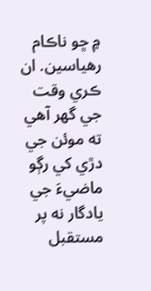۾ ڇو ناڪام رهياسين. ان ڪري وقت جي گهر آهي ته موئن جي دڙي کي رڳو ماضيءَ جي يادگار نه پر مستقبل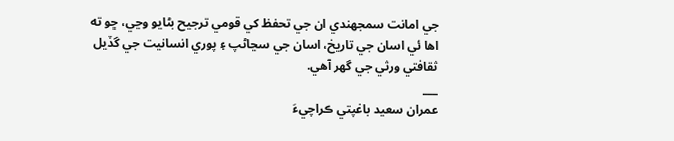جي امانت سمجهندي ان جي تحفظ کي قومي ترجيح بڻايو وڃي، ڇو ته اها ئي اسان جي تاريخ، اسان جي سڃاڻپ ۽ پوري انسانيت جي گڏيل ثقافتي ورثي جي گهر آهي.
___
عمران سعيد باغپتي ڪراچيءَ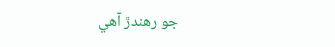جو رھندڙ آھي